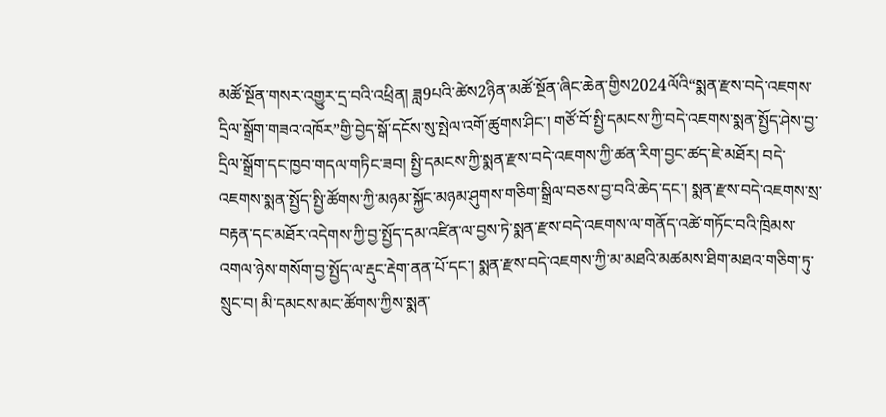མཚོ་སྔོན་གསར་འགྱུར་དྲ་བའི་འཕྲིན། ཟླ9པའི་ཚེས2ཉིན་མཚོ་སྔོན་ཞིང་ཆེན་གྱིས2024ལོའི“སྨན་རྫས་བདེ་འཇགས་དྲིལ་སྒྲོག་གཟའ་འཁོར”གྱི་བྱེད་སྒོ་དངོས་སུ་སྤེལ་འགོ་ཚུགས་ཤིང་། གཙོ་བོ་སྤྱི་དམངས་ཀྱི་བདེ་འཇགས་སྨན་སྤྱོད་ཤེས་བྱ་དྲིལ་སྒྲོག་དང་ཁྱབ་གདལ་གཏིང་ཟབ། སྤྱི་དམངས་ཀྱི་སྨན་རྫས་བདེ་འཇགས་ཀྱི་ཚན་རིག་བྱང་ཚད་ཇེ་མཐོར། བདེ་འཇགས་སྨན་སྤྱོད་སྤྱི་ཚོགས་ཀྱི་མཉམ་སྐྱོང་མཉམ་ཤུགས་གཅིག་སྒྲིལ་བཅས་བྱ་བའི་ཆེད་དང་། སྨན་རྫས་བདེ་འཇགས་སྲ་བརྟན་དང་མཐོར་འདེགས་ཀྱི་བྱ་སྤྱོད་དམ་འཛིན་ལ་བྱས་ཏེ་སྨན་རྫས་བདེ་འཇགས་ལ་གནོད་འཚེ་གཏོང་བའི་ཁྲིམས་འགལ་ཉེས་གསོག་བྱ་སྤྱོད་ལ་རྡུང་རྡེག་ནན་པོ་དང་། སྨན་རྫས་བདེ་འཇགས་ཀྱི་མ་མཐའི་མཚམས་ཐིག་མཐའ་གཅིག་ཏུ་སྲུང་བ། མི་དམངས་མང་ཚོགས་ཀྱིས་སྨན་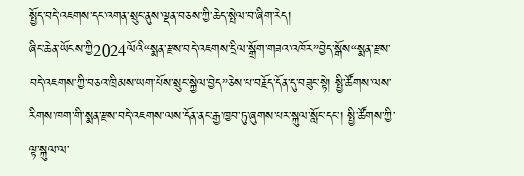སྤྱོད་བདེ་འཇགས་དང་འགན་སྲུང་ནུས་ལྡན་བཅས་ཀྱི་ཆེད་སྤེལ་བ་ཞིག་རེད།
ཞིང་ཆེན་ཡོངས་ཀྱི2024ལོའི“སྨན་རྫས་བདེ་འཇགས་དྲིལ་སྒྲོག་གཟའ་འཁོར”བྱེད་སྒོས“སྨན་རྫས་བདེ་འཇགས་ཀྱི་བཅའ་ཁྲིམས་ཡག་པོས་སྲུང་སྐྱེལ་བྱེད”ཅེས་པ་བརྗོད་དོན་དུ་བཟུང་སྟེ། སྤྱི་ཚོགས་ལས་རིགས་ཁག་གི་སྨན་རྫས་བདེ་འཇགས་ལས་དོན་ནང་རྒྱ་ཁྱབ་ཏུ་ཞུགས་པར་སྐུལ་སློང་དང་། སྤྱི་ཚོགས་ཀྱི་ལྟ་སྐུལ་ལ་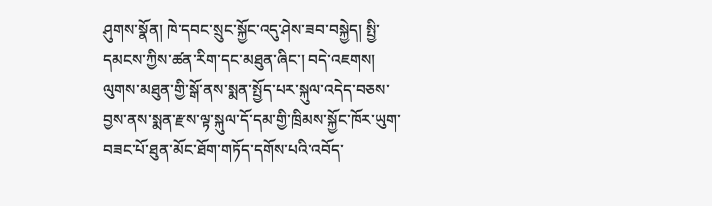ཤུགས་སྣོན། ཁེ་དབང་སྲུང་སྐྱོང་འདུ་ཤེས་ཟབ་བསྐྱེད། སྤྱི་དམངས་ཀྱིས་ཚན་རིག་དང་མཐུན་ཞིང་། བདེ་འཇགས། ལུགས་མཐུན་གྱི་སྒོ་ནས་སྨན་སྤྱོད་པར་སྐུལ་འདེད་བཅས་བྱས་ནས་སྨན་རྫས་ལྟ་སྐུལ་དོ་དམ་གྱི་ཁྲིམས་སྐྱོང་ཁོར་ཡུག་བཟང་པོ་ཐུན་མོང་ཐོག་གཏོད་དགོས་པའི་འབོད་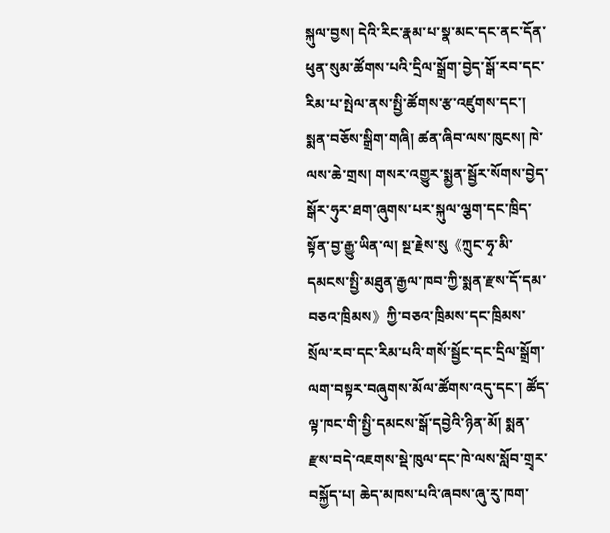སྐུལ་བྱས། དེའི་རིང་རྣམ་པ་སྣ་མང་དང་ནང་དོན་ཕུན་སུམ་ཚོགས་པའི་དྲིལ་སྒྲོག་བྱེད་སྒོ་རབ་དང་རིམ་པ་སྤེལ་ནས་སྤྱི་ཚོགས་རྩ་འཛུགས་དང་། སྨན་བཅོས་སྒྲིག་གཞི། ཚན་ཞིབ་ལས་ཁུངས། ཁེ་ལས་ཆེ་གྲས། གསར་འགྱུར་སྨྱན་སྦྱོར་སོགས་བྱེད་སྒོར་ཧུར་ཐག་ཞུགས་པར་སྐུལ་ལྕག་དང་ཁྲིད་སྟོན་བྱ་རྒྱུ་ཡིན་ལ། སྔ་རྗེས་སུ《ཀྲུང་ཧྭ་མི་དམངས་སྤྱི་མཐུན་རྒྱལ་ཁབ་ཀྱི་སྨན་རྫས་དོ་དམ་བཅའ་ཁྲིམས》ཀྱི་བཅའ་ཁྲིམས་དང་ཁྲིམས་སྲོལ་རབ་དང་རིམ་པའི་གསོ་སྦྱོང་དང་དྲིལ་སྒྲོག་ལག་བསྟར་བཞུགས་མོལ་ཚོགས་འདུ་དང་། ཚོད་ལྟ་ཁང་གི་སྤྱི་དམངས་སྒོ་དབྱེའི་ཉིན་མོ། སྨན་རྫས་བདེ་འཇགས་སྡེ་ཁུལ་དང་ཁེ་ལས་སློབ་གྲྭར་བསྐྱོད་པ། ཆེད་མཁས་པའི་ཞབས་ཞུ་རུ་ཁག་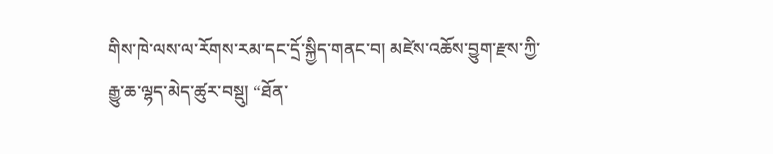གིས་ཁེ་ལས་ལ་རོགས་རམ་དང་དྲོ་སྐྱིད་གནང་བ། མཛེས་འཆོས་བྱུག་རྫས་ཀྱི་རྒྱུ་ཆ་ལྷད་མེད་ཚུར་བསྡུ། “ཐོན་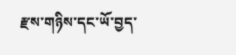རྫས་གཉིས་དང་ཡོ་བྱད་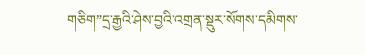གཅིག”དྲ་རྒྱའི་ཤེས་བྱའི་འགྲན་སྡུར་སོགས་དམིགས་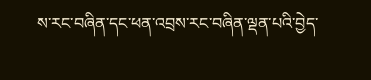ས་རང་བཞིན་དང་ཕན་འབྲས་རང་བཞིན་ལྡན་པའི་བྱེད་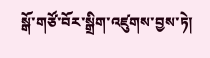སྒོ་གཙོ་བོར་སྒྲིག་འཛུགས་བྱས་ཏེ།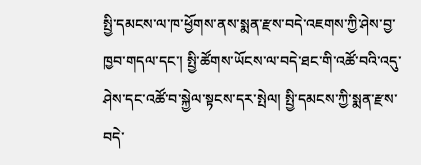སྤྱི་དམངས་ལ་ཁ་ཕྱོགས་ནས་སྨན་རྫས་བདེ་འཇགས་ཀྱི་ཤེས་བྱ་ཁྱབ་གདལ་དང་། སྤྱི་ཚོགས་ཡོངས་ལ་བདེ་ཐང་གི་འཚོ་བའི་འདུ་ཤེས་དང་འཚོ་བ་སྐྱེལ་སྟངས་དར་སྤེལ། སྤྱི་དམངས་ཀྱི་སྨན་རྫས་བདེ་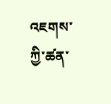འཇགས་ཀྱི་ཚན་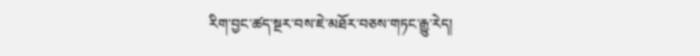རིག་བྱང་ཚད་སྔར་བས་ཇེ་མཐོར་བཅས་གཏང་རྒྱུ་རེད།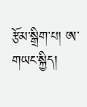རྩོམ་སྒྲིག་པ། ཨ་གཡང་སྐྱིད།